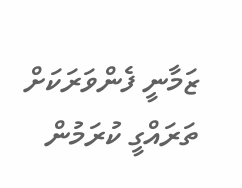ޒަމާނީ ފެންވަރަކަށް ތަރައްގީ ކުރަމުން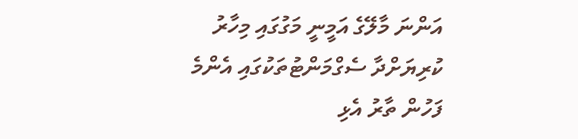އަންނަ މާލޭގެ އަމީނީ މަގުގައި މިހާރު ކުރިޔަށްދާ ސެގްމަންޓުތަކުގައި އެންމެ ފަހުން ތާރު އެޅި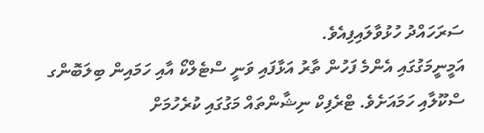ސަރަހައްދު ހުޅުވާލައިފިއެވެ.
އަމީނީމަގުގައި އެންމެ ފަހުން ތާރު އަޅާފައި ވަނީ ސްޓެލްކޯ އާއި ހަމައިން ބިލަބޮންގ ސްކޫލާއި ހަމައަށެވެ. ޓްރެފިކް ނިޝާންތައް މަގުގައި ކުރެހުމަށް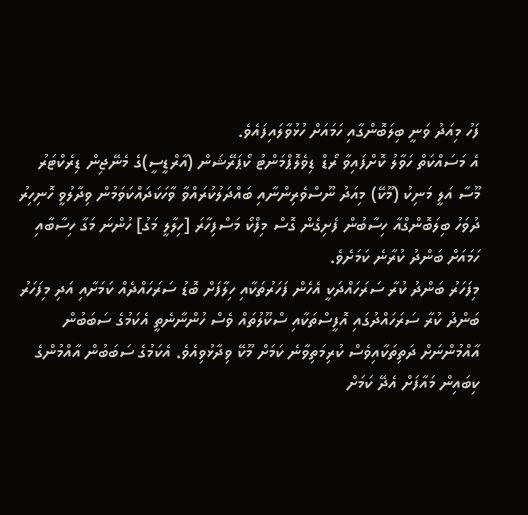ފަހު މިއަދު ވަނީ ބިލަބޮންގާއި ހަމައަށް ހުޅުވާލައިފައެވެ.
އެ މަސައްކަތް ހަވާލު ކޮށްފައިވާ ރޯޑް ޑިވެލޮޕްމަންޓު ކޯޕަރޭޝަން (އާރްޑީސީ)ގެ މެނޭޖިން ޑިރެކްޓަރު މޫސާ އަލީ މަނިކު (މޫކޭ) މިއަދު ނޫސްވެރިންނާއި ބައްދަލުކުރައްވާ ވާހަކަދައްކަވަމުން ވިދާލުވީ ހޮނިހިރު ދުވަހު ބިލަބޮންގްއާ ހިސާބުން ފެށިގެން ގޮސް މިފްކޯ މަސްފިހާރަ [ހިލާލީ މަގު] ހުންނަ މަގާ ހިސާބާއި ހަމައަށް ބަންދު ކުރާނެ ކަމަށެވެ.
މިފަހަރު ބަންދު ކުރާ ސަރަހައްދަކީ އެހެން ފަހަރުތަކާއި ހިލާފަށް ބޮޑު ސަރަހައްދެއް ކަމަށާއި އަދި މިފަހަރު ބަންދު ކުރާ ސަރަހައްދުގައި އޮފީސްތަކާއި ސްކޫލުތައް ވެސް ހުންނާނެތީ އެކަމުގެ ސަބަބުން އާއްމުންނަށް ދަތިތަކާއިވެސް ކުރިމަތިވާނެ ކަމަށް މޫކޭ ވިދާޅުވިއެވެ. އެކަމުގެ ސަބަބުން އާއްމުންގެ ކިބައިން މައާފަށް އެދޭ ކަމަށް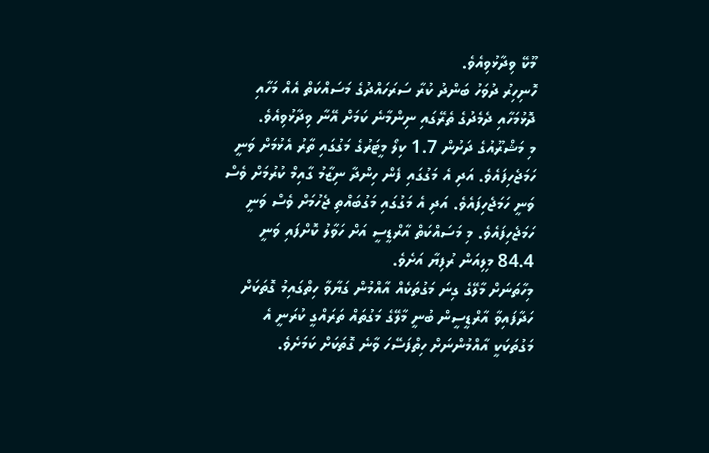މޫކޭ ވިދާޅުވިއެވެ.
ހޮނިހިރު ދުވަހު ބަންދު ކުރާ ސަރަހައްދުގެ މަސައްކަތް އެއް މަހާއި ދޮޅުމަހާއި ދެމެދުގެ ތެރޭގައި ނިންމާނެ ކަމަށް އޭނާ ވިދާޅުވިއެވެ.
މި މަޝްރޫއުގެ ދަށުން 1.7 ކިލޯ މީޓަރުގެ މަގުގައި ތާރު އެޅުމަށް ވަނީ ހަމަޖެހިފައެވެ. އަދި އެ މަގުގައި ފެން ހިންދާ ނިޒާމު ގާއިމް ކުރުމަށް ވެސް ވަނީ ހަމަޖެހިފައެވެ. އަދި އެ މަގުގައި މަގުބައްތި ޖެހުމަށް ވެސް ވަނީ ހަމަޖެހިފައެވެ. މި މަސައްކަތް އާރްޑީސީ އަށް ހަވާލު ކޮށްފައި ވަނީ 84.4 މިލިއަން ރުފިޔާ އަށެވެ.
މިހާތަނަށް މާލޭގެ ގިނަ މަގުތަކެއް އާއްމުން ގަޔާވާ ހިތްގައިމު ގޮތަކަށް ހަދާފައިވާ އާރްޑީސީން ބުނީ މާލޭގެ މަގުތައް ތަރައްގީ ކުރަނީ އެ މަގުތަކަކީ އާއްމުންނަށް ހިތްފަސޭހަ ވާނެ ގޮތަކަށް ކަމަށެވެ.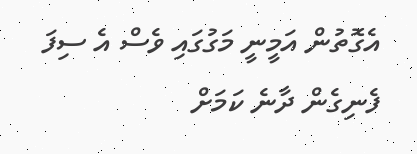އެގޮތުން އަމީނީ މަގުގައި ވެސް އެ ސިފަ ފެނިގެން ދާނެ ކަމަށް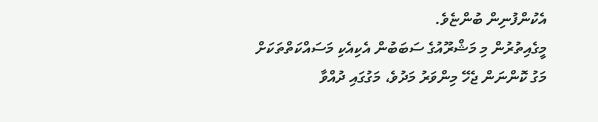އެކުންފުނިން ބުންޏެވެ.
މީގެއިތުރުން މި މަޝްރޫއުގެ ސަބަބުން އެކިއެކި މަސައްކަތްތަކަށް މަގު ކޮންނަން ޖެހޭ މިންވަރު މަދުވެ، މަގުގައި ދުއްވާ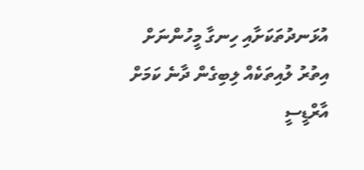އުޅަނދުތަކަށާއި ހިނގާ މީހުންނަށް އިތުރު ލުއިތަކެއް ލިބިގެން ދާނެ ކަމަށް އާރްޑީސީ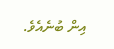އިން ބުނެއެވެ.